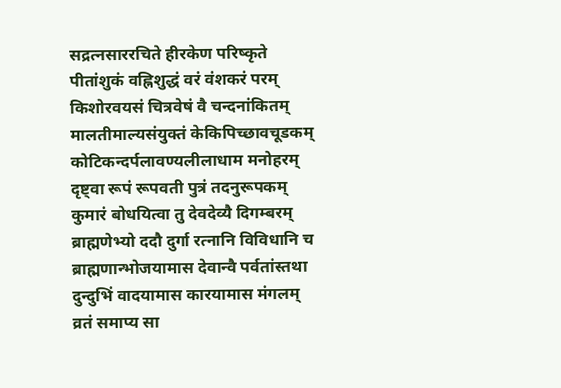सद्रत्नसाररचिते हीरकेण परिष्कृते
पीतांशुकं वह्निशुद्धं वरं वंशकरं परम्
किशोरवयसं चित्रवेषं वै चन्दनांकितम्
मालतीमाल्यसंयुक्तं केकिपिच्छावचूडकम्
कोटिकन्दर्पलावण्यलीलाधाम मनोहरम्
दृष्ट्वा रूपं रूपवती पुत्रं तदनुरूपकम्
कुमारं बोधयित्वा तु देवदेव्यै दिगम्बरम्
ब्राह्मणेभ्यो ददौ दुर्गा रत्नानि विविधानि च
ब्राह्मणान्भोजयामास देवान्वै पर्वतांस्तथा
दुन्दुभिं वादयामास कारयामास मंगलम्
व्रतं समाप्य सा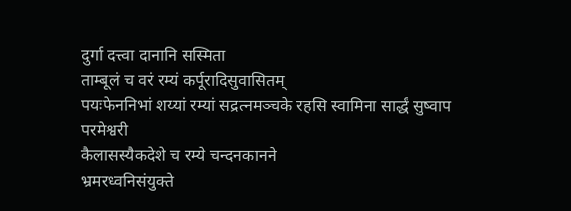दुर्गा दत्त्वा दानानि सस्मिता
ताम्बूलं च वरं रम्यं कर्पूरादिसुवासितम्
पयःफेननिभां शय्यां रम्यां सद्रत्नमञ्चके रहसि स्वामिना सार्द्धं सुष्वाप परमेश्वरी
कैलासस्यैकदेशे च रम्ये चन्दनकानने
भ्रमरध्वनिसंयुक्ते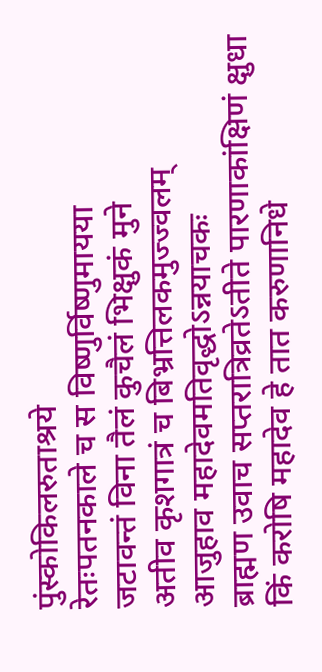पुंस्कोकिलरुताश्रये
रेतःपतनकाले च स विष्णुर्विष्णुमायया
जटावन्तं विना तैलं कुचैलं भिक्षुकं मुने
अतीव कृशगात्रं च बिभ्रत्तिलकमुज्ज्वलम्
आजुहाव महादेवमतिवृद्धोऽन्नयाचकः
ब्राह्मण उवाच सप्तरात्रिव्रतेऽतीते पारणाकांक्षिणं क्षुधा
किं करोषि महादेव हे तात करुणानिधे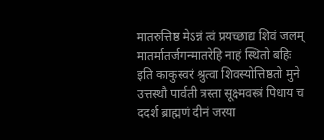मातरुत्तिष्ठ मेऽन्नं त्वं प्रयच्छाद्य शिवं जलम्
मातर्मातर्जगन्मातरेहि नाहं स्थितो बहिः
इति काकुस्वरं श्रुत्वा शिवस्योत्तिष्ठतो मुने
उत्तस्थौ पार्वती त्रस्ता सूक्ष्मवस्त्रं पिधाय च
ददर्श ब्राह्मणं दीनं जरया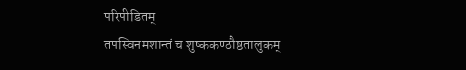परिपीडितम्
तपस्विनमशान्तं च शुष्ककण्ठौष्ठतालुकम्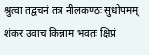श्रुत्वा तद्वचनं तत्र नीलकण्ठः सुधोपमम्
शंकर उवाच किन्नाम भवतः क्षिप्रं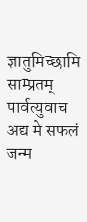ज्ञातुमिच्छामि साम्प्रतम्
पार्वत्युवाच अद्य मे सफलं जन्म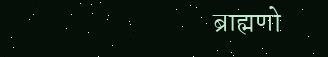ब्राह्मणो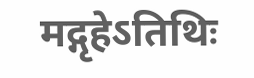मद्गृहेऽतिथिः